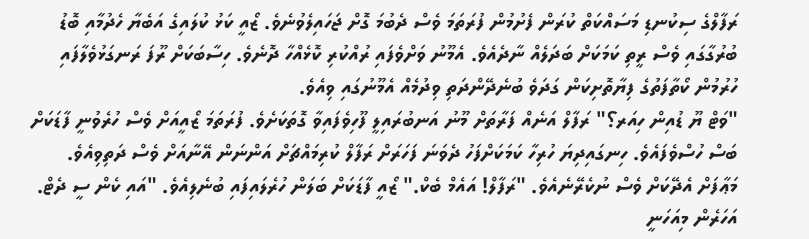ރަފާލްގެ ސިކުނޑި މަސައްކަތް ކުރަން ފެށުމުން ފުރަތަމަ ވެސް ދެބުމަ ގޮށް ޖަހައިލެވުނެވެ. ޒޯއީ ކަޅު ކުލައިގެ އަބެޔާ ހެދުމާއި ބޮޑު ބުރުގާގައި ވެސް ރީތި ކަމަކަށް ބަދަލެއް ނާދެއެވެ. އެމޫނު ވަށްވެފައި ރުއްކުރި ކޮޅެއްހާ ދޮނެވެ. ހިސާބަކަށް ރޫފަ ރަނގަޅުވެލާފައި ހުރުމުން ކޯތާފަތުގެ ފިޔާތޮށިކަން ގަދަވެ ބުނެދޭންދަތި ވިދުމެއް އެމޫނުގައި ވިއެވެ.
"ވަޓް ޔޫ ޑުއިން ހިއަރ؟" ރަފާލް އަނެއް ފަރާތަށް މޫނު އަނބުރައިލީ ފޫހިވެފައިވާ ގޮތަކަށެވެ. ފުރަތަމަ ޒޯއީއަށް ވެސް ހުރެވުނީ ފާޑަކަށް ބަސް ހުސްވެފައެވެ. ހިނގައިދިޔަ ހުރިހާ ކަމަކަށްފަހު ދެވަނަ ފަހަރަށް ރަފާލް ކުރިމައްޗަށް އަންނަން އޭނާއަށް ވެސް ދަތިވިއެވެ. މަޢާފަށް އެދޭކަށް ވެސް ނުކެރޭނެއެވެ. "ރަފާލް! އައެމް ބެކް." ޒޯއީ ފާޑަކަށް ބަލަން ހުރެލައިފައި ބުނެލިއެވެ. "އައި ކެން ސީ ދެޓް. އަހަރެން މިއަހަނީ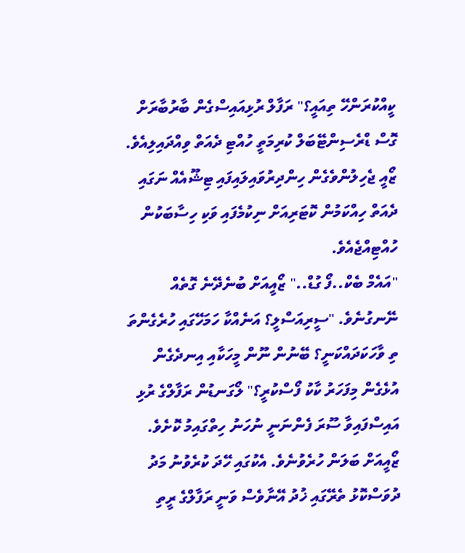ކީއްކުރަންހޭ ތިއައީ؟" ރަފާލް ރުޅިއައިސްގެން ބާރުބާރަށް ގޮސް ޑްރެސިންޓޭބަލް ކުރިމަތީ ހުއްޓި ދެއަތް ވިއްދައިލިއެވެ. ޒޯއީ ޖެހިލުންވެގެން ހިންދިރުވައިލައިފައި ޓިޝޫއެއް ނަގައި ދެއަތް ހިއްކަމުން ކޮޓަރިއަށް ނިކުމެފައި ވަކި ހިސާބަކުން ހުއްޓިއްޖެއެވެ.
"އައެމް ބެކް..ފޯ ގުޑް.." ޒޯއީއަށް ބުނެދޭނެ ގޮތެއް ނޭނގުނެވެ. "ސީރިއަސްލީ؟ އަނެއްކާ ހަމަހޭގައި ހުރެގެންތަ ތި ވާހަކަދައްކަނީ؟ ބޭނުން ނޫން މީހަކާއި އިނދެގެން އުޅެގެން މިފަހަރު ކާކު ފޯސްކުރީ؟" ލޯގަނޑުން ރަފާލްގެ ރުޅި އައިސްފައިވާ ސޫރަ ފެންނަނީ ނުހަނު ހިތްގައިމު ކޮށެވެ. ޒޯއީއަށް ބަލަން ހުރެވުނެވެ. އެކުގައި ހޭދަ ކުރެވުނު މަދު ދުވަސްކޮޅު ތެރޭގައި ޚުދު އޭނާވެސް ވަނީ ރަފާލްގެ ރީތި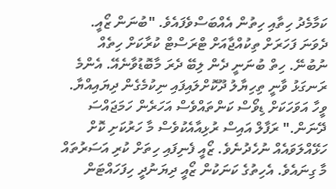ކަމާމެދު ހިތާއި ހިތުން އެއްބަސްވެފައެވެ. "ބުނަން ޒޯއީ. ދެވަނަ ފަހަރަށް ތިކުއްޖާއަށް ޓްރަސްޓް ކުރާކަށް ހިތެއް ނުބުނޭ. ހިތް ބުނަނީ ދެން ލިބޭ ދެރަ މާބޮޑުވާނެއޭ. އެންމެ ރަނގަޅު ވާނީ ތިހިޔާލު ދޫކޮށްލައިފައި ނިކުމެގެން ދިޔައިއްޔާ. ވީހާ އަވަހަކަށް ޑިވޯސް ކަންތައްވެސް އަހަރެން ހަމަޖައްސަ ދޭނަން." ރަފާލް އައިސް ރުޅިއާއެކުވެސް މާ ހަރުކަށި ކޮށް ހަޅޭއްލަވައެއް ނުހެދުނެވެ. ޒޯއީ ފެނިފައި ހިތަށް ކުރި އަސަރުތައް މާ ގިނައެވެ. އެހިތުގެ ކަނަކުން ޒޯއީ ދިޔަނުދީ ހިފަހައްޓަން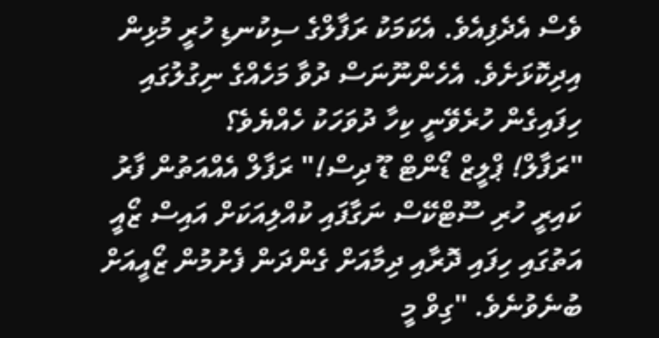ވެސް އެދެފިއެވެ. އެކަމަކު ރަފާލްގެ ސިކުނޑި ހުރީ މުޅިން އިދިކޮޅަށެވެ. އެހެންނޫނަސް ދުވާ މަހެއްގެ ނިގުލުގައި ހިފައިގެން ހުރެވޭނީ ކިހާ ދުވަހަކު ހެއްޔެވެ؟
"ރަފާލް! ޕްލީޒް ޑޯންޓް ޑޫ ދިސް!" ރަފާލް އެއްއަތުން ފާރު ކައިރީ ހުރި ސޫޓްކޭސް ނަގާފައި ކުއްލިއަކަށް އައިސް ޒޯއީ އަތުގައި ހިފައި ދޮރާއި ދިމާއަށް ގެންދަން ފެށުމުން ޒޯއީއަށް ބުނެވުނެވެ. "ގިވް މީ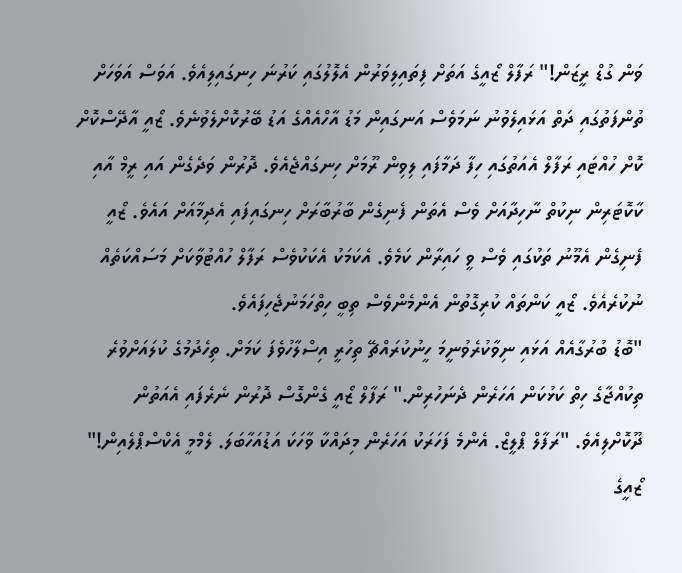ވަން ގުޑް ރީޒަން!" ރަފާލް ޒޯއީގެ އަތަށް ފިތައިލިވަރުން އެލޮލުގައި ކަރުނަ ހިނގައިލިއެވެ. އަވަސް އަވަހަށް ތުންފަތުގައި ދަތް އަޅައިލެވުނު ނަމަވެސް އަނގައިން މަޑު އާހްއެއްގެ އަޑު ބޭރުކޮށްލެވުނެވެ. ޒޯއީ އާދޭސްކޮށް ކޮށް ހުއްޓައި ރަފާލް އެއަތުގައި ހިފާ ދަމާފައި ލިވިން ރޫމަށް ހިނގައްޖެއެވެ. ދޮރުން ވަދެގެން އައި ރީމް އާއި ކާކޮޓަރިން ނިކުތް ނާހިދާއަށް ވެސް އެތަން ފެނިގެން ބާރުބާރަށް ހިނގައިފައި އެދިމާއަށް އައެވެ. ޒޯއީ ފެނިގެން އެމޫނު ތަކުގައި ވެސް ވީ ހައިރާން ކަމެވެ. އެކަމަކު އެކަކުވެސް ރަފާލް ހުއްޓުވާކަށް މަސައްކަތެއް ނުކުރެއެވެ. ޒޯއީ ކަންތައް ކުރިގޮތުން އެންމެންވެސް ތިބީ ހިތްހަމަނުޖެހިފައެވެ.
"ބޮޑު ބުރުގާއެއް އަޅައި ނިވާކުރެވުނީމަ ހީނުކުރައްޗޭ ތިހުރީ އިސްލާހުވެފަ ކަމަށް. ތިހެދުމުގެ ކުލައަށްވުރެ ތިކުއްޖާގެ ހިތް ކަޅުކަން އަހަރެން ދެނަހުރިން." ރަފާލް ޒޯއީ ގެންގޮސް ދޮރުން ނެރެފައި އެއަތުން ދޫކޮށްލިއެވެ. "ރަފާލް ޕްލީޒް. އެންމެ ފަހަރަކު އަހަރެން މިދައްކާ ވާހަކަ އަޑުއަހާބަލަ. ލެމްމީ އެކްސްޕްލެއިން!" ޒޯއީގެ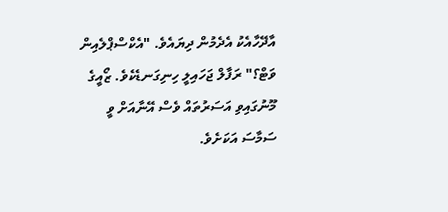އާދޭހާއެކު އެދެމުން ދިޔައެވެ. "އެކްސްޕްލެއިން ވަޓް؟" ރަފާލް ޖަހައިލީ ހިނިގަނޑެކެވެ. ޒޯއީގެ މޫނުގައިވި އަސަރުތައް ވެސް އޭނާއަށް ވީ ސަމާސަ އަކަށެވެ.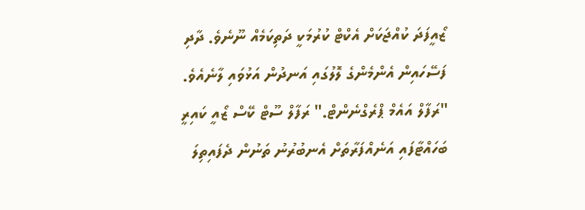ޒޯއީފަދަ ކުއްޖަކަށް އެކްޓް ކުރުމަކީ ދަތިކަމެއް ނޫނެވެ. ދާދި ފަސޭހައިން އެންމެންގެ ލޮލުގައި އަނދުން އަޅުވައި ލާނެއެވެ. "ރަފާލް އައެމް ޕްރެގްނެންޓް." ރަފާލް ސޫޓް ކޭސް ޒޯއީ ކައިރީ ބަހައްޓާފައި އަނެއްފަރާތަށް އެނބުރުނު ތަނުން ދެފައިތިލަ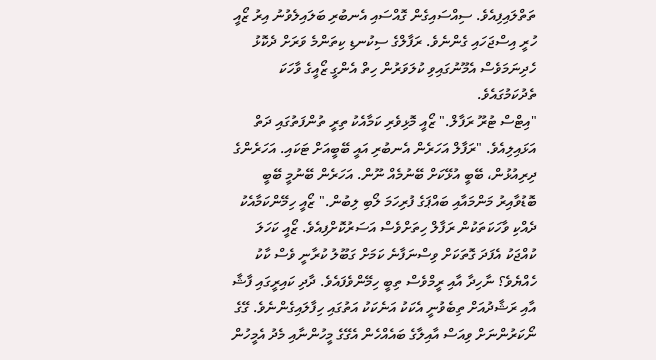ތަތްލައިފިއެވެ. ސިއްސައިގެން ގޮއްސައި އެނބުރި ބަލައިލެވުނު އިރު ޒޯއީ ހުރީ އިސްޖަހައި ގެންނެވެ. ރަފާލްގެ ސިކުނޑި ކިތަންމެ ވަރަށް ދެކޮޅު ހެދިނަމަވެސް އެމޫނުގައިވި ކުލަވަރުން ހިތް އެންގީ ޒޯއީގެ ވާހަކަ ތެދުކަމުގައެވެ.
"އިޓްސް ޓުރޫ ރަފާލް." ޒޯއީ މޮޅިވެރި ކަމާއެކު ތިރީ ތުންފަތުގައި ދަތް އަޅައިލިއެވެ. "ރަފާލް އަހަރެން އެނބުރި އައީ ބޭބީއަށް ޓަކައި. އަހަރެންގެ ދިރިއުޅުން، ބޭބީ އުޅޭކަށް ބޭނުމެއް ނޫން. އަހަރެން ބޭނުމީ ބޭބީ ބޮޑުވާއިރު މަންމައާއި ބައްޕަގެ ފުރިހަމަ ލޯބި ލިބުން." ޒޯއީ ހިމޭންކަމާއެކު ދެއްކި ވާހަކަތަކުން ރަފާލް ހިތަށްވެސް އަސަރުކޮށްފިއެވެ. ޒޯއީ ކަހަލަ ކުއްޖަކު އެފަދަ ގޮތަކަށް ވިސްނަފާނެ ކަމަށް ގަބޫލު ކުރާނީ ވެސް ކާކު ހެއްޔެވެ؟ ނާހިދާ އާއި ރީމްވެސް ތިބީ ހިމޭންވެފައެވެ. ދާދި ކައިރީގައި ފާޝާ އާއި ރަޝާދުއަށް ތިބެވުނީ އެކަކު އަނެކަކު އަތުގައި ހިފާލައިގެންނެވެ. ގޭގެ ނޯކަރުންނަށް ވިއަސް އާއިލާގެ ބައެއްހެން އެގޭގެ މީހުންނާއި މެދު އެމީހުން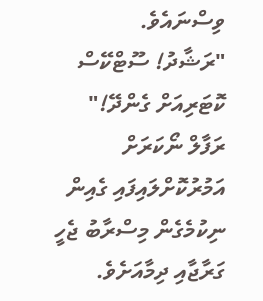ވިސްނައެވެ.
"ރަޝާދު! ސޫޓްކޭސް ކޮޓަރިއަށް ގެންދޭ!" ރަފާލް ނޯކަރަށް އަމުރުކޮށްލައިފައި ގެއިން ނިކުމެގެން މިސްރާބު ޖެހީ ގަރާޖާއި ދިމާއަށެވެ.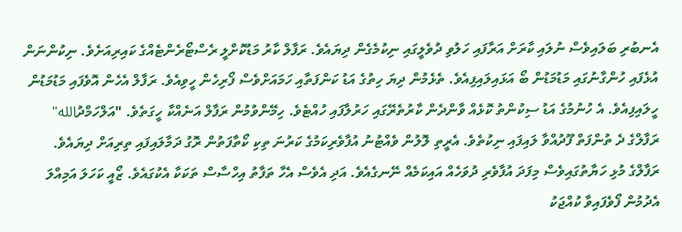އެނބުރި ބަލައިވެސް ނުލައި ކާރަށް އަރާފައި ހަލުވި ދުވެލީގައި ނިކުމެގެން ދިޔައެވެ. ރަފާލް ކާރު މަޑުކޮށްލީ ރެސްޓޯރެންޓެއްގެ ކައިރިއަށެވެ. ނިކުންނަން އުޅެފައި ހުންގާނުގައި މަޑުމަޑުން ބޯ އަޅައިލައިފިއެވެ. ތެޅެމުން ދިޔަ ހިތުގެ އަޑު ކަންފަތާއި ހަމައަށްވެސް ފޯރިހެން ހީވިއެވެ. ރަފާލް އެހެން އޮވެފައި މަޑުމަޑުން ހީލައިފިއެވެ. އެ ހުނުމުގެ އަޑު ސިކުންތު ކޮޅެއް ވާންދެން ކާރުތެރޭގައި ހަރުލާފައި ހުއްޓެވެ. ހިމޭންވުމުން ރަފާލް އަނެއްކާ ހީގަތެވެ. "އަލްހަމްދުالله" ރަފާލްގެ ދެ ތުންފަތް ފޫދުއްވާ ލައިފައި ނިކުތެވެ. އެރީތި ލޮލުން ވެއްޓުނު އުފާވެރިކަމުގެ ކަރުނަ ތިކި ކޯތާފަތުން ރޮގު ދަމާލައިފައި ތިރިއަށް ދިޔައެވެ. ރަފާލްގެ މުޅި ހަޔާތުގައިވެސް މިފަދަ އުފާވެރި ދުވަހެއް އައިކަމެއް ނޭނގެއެވެ. އަދި އެވެސް އެހާ ތަފާތު އިހްސާސް ތަކަކާ އެކުގައެވެ. ޒޯއީ ކަހަލަ އަމިއްލަ އެދުމުން ފޯވެފައިވާ ކުއްޖަކު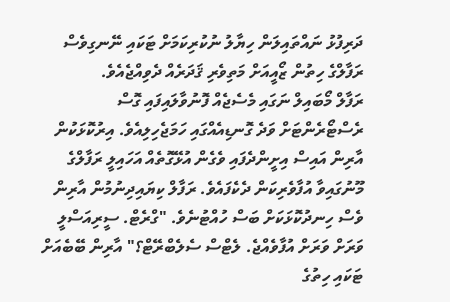ދަރިފުޅު ނައްތައިލަން ހިޔާލު ނުކުރިކަމަށް ޓަކައި ނޭނގިވެސް ރަފާލްގެ ހިތުން ޒޯއީއަށް މަތިވެރި ޤަދަރެއް ދެވިއްޖެއެވެ.
ރަފާލް މޯބައިލް ނަގައި މެސެޖެއް ފޮނުވާލައިފައި ގޮސް ރެސްޓޯރެންޓަށް ވަދެ ގޮނޑިއެއްގައި ހަމަޖެހިލިއެވެ. އިރުކޮޅަކުން އާރިން އައިސް އިށީންދެފައި ވެގެން އުޅޭގޮތެއް އަހައިލީ ރަފާލްގެ މޫނުގައިވާ އުފާވެރިކަން ދެކެފައެވެ. ރަފާލް ކިޔައިދިނުމުން އާރިން ވެސް ހިނދުކޮޅަކަށް ބަސް ހުއްޓުނެވެ. "ގްރެޓް. ސީރިއަސްލީ ވަރަށް ވަރަށް އުފާވެއްޖެ. ލެޓްސް ސެލެބްރޭޓް؟" އާރިން ބޭބެއަށް ޓަކައި ހިތުގެ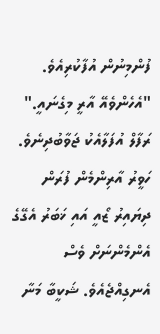ފުންމިނުން އުފާކުރިއެވެ. "އެހެންވެއޭ އާރީ މިގެނައީ." ރަފާލް އުފަލާއެކު ޖަވާބުދިނެވެ.
ހަވީރު އާރިންމެން ފުރަން ދިޔައިރު ޒޯއީ އައި ޚަބަރު އެގޭގެ އެންމެންނަށް ވެސް އެނގިއްޖެއެވެ. ޝަކީބާ މަނާ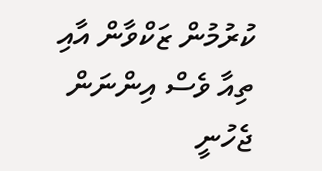ކުރުމުން ޒަކްވާން އާއި ތިއާ ވެސް އިންނަން ޖެހުނީ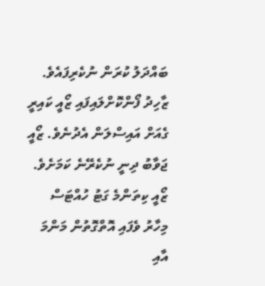ބައްދަލު ކުރަން ނުކެރިފައެވެ. ޒާހިދު ފޯންކޮށްލައިފައި ޒޯއީ ކައިރީ ގެއަށް އައިސްލަން އެދުނެވެ. ޒޯއީ ޖަވާބު ދިނީ ނުކެރޭނެ ކަމަށެވެ. ޒޯއީ ކިތަންމެ ގަޓު ހުއްޓަސް މިހާރު ވެފައި އޮތްގޮތުން މަންމަ އާއި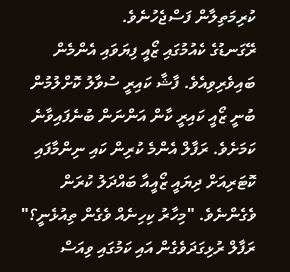ކުރިމަތިލާން ފަސްޖެހުނެވެ.
ރޭގަނޑުގެ ކެއުމުގައި ޒޯއީ ފިޔަވައި އެންމެން ބައިވެރިވިއެވެ. ފާޝާ ކައިރީ ސުވާލު ކޮށްލުމުން ބުނީ ޒޯއީ ކައިރީ ކާން އަންނަން ބުނެފައިވާނެ ކަމަށެވެ. ރަފާލް އެންމެ ކުރިން ކައި ނިންމާފައި ކޮޓަރިއަށް ދިޔައީ ޒޯއީއާ ބައްދަލު ކުރަން ވެގެންނެވެ. "މިހާރު ކިހިނެއް ވެގެން ތިއުޅެނީ؟" ރަފާލް ރުޅިގަދަވެގެން އައި ކަމުގައި ވިއަސް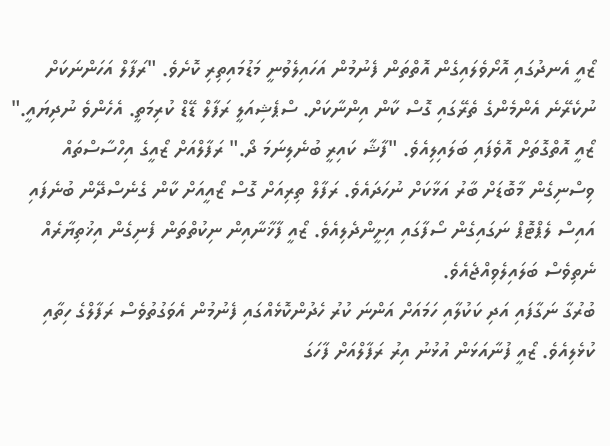ޒޯއީ އެނދުގައި އޮށޯވެލައިގެން އޮތްތަން ފެނުމުން އަހައިލެވުނީ މަޑުމައިތިރި ކޮށެވެ. "ރަފާލް އަހަންނަކަށް ނުކެރޭނެ އެންމެންގެ ތެރޭގައި ގޮސް ކާން އިންނާކަށް. ސްޕެޝިއަލީ ރަފާލް ޑޭޑް ކުރިމަތީ. އެހެންވެ ނުދިޔައީ." ޒޯއީ އޮތްގޮތަށް އޮވެފައި ބަލައިލިއެވެ. "ފާޝާ ކައިރީ ބުނެލިނަމަ ދޯ." ރަފާލްއަށް ޒޯއީގެ އިހްސާސްތައް ވިސްނިގެން މާބޮޑަށް ބާރު އަޅާކަށް ނުހަދައެވެ. ރަފާލް ތިރިއަށް ގޮސް ޒޯއީއަށް ކާން ގެނެސްދޭން ބުނެފައި އައިސް ލެޕްޓޮޕް ނަގައިގެން ސޯފާގައި އިށީންދެލިއެވެ. ޒޯއީ ފާޚާނާއިން ނިކުތްތަން ފެނިގެން އިޚުތިޔާރެއް ނެތިވެސް ބަލައިލެވިއްޖެއެވެ.
ބުރުގާ ނަގާފައި އަދި ކަކުލާއި ހަމައަށް އަންނަ ކުރު ހެދުންކޮޅެއްގައި ފެނުމުން އެވަގުތުވެސް ރަފާލްގެ ހިތާއި ކުޅެލިއެވެ. ޒޯއީ ފުނާއަޅަން އުޅުނު އިރު ރަފާލްއަށް ފާހަގަ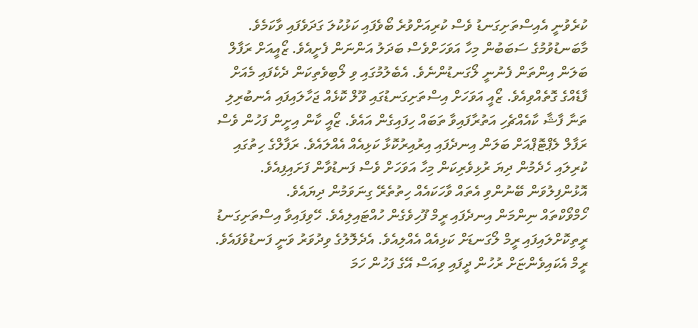ކުރެވުނީ އެއިސްތަށިގަނޑު ވެސް ކުރިއަށްވުރެ ބޯވެފައި ކަޅުކުލަ ގަދަވެފައި ވާކަމެވެ. މާބަނޑުވުމުގެ ސަބަބުން މިހާ އަވަހަށްވެސް ބަދަލު އަންނަން ފެށީއެވެ. ޒޯއީއަށް ރަފާލް ބަލަން އިންތަން ފެނުނީ ލޯގަނޑުންނެވެ. އެބެލުމުގައި ވި ލޯބިވެތިކަން ދެކެފައި މެއަށް ފާޑެއްގެ ގޮތެއްވިއެވެ. ޒޯއީ އަވަހަށް އިސްތަށިގަނޑުގައި ވޫލް ކޮޅެއް ޖަހާލައިފައި އެނބުރިލި ތަނާ ފާޝާ ކާއެއްޗެހި އަތުރާފައިވާ ތަބައް ހިފައިގެން އައެވެ. ޒޯއީ ކާން އިށީން ފަހުން ވެސް ރަފާލް ލެޕްޓޮޕްއަށް ބަލަން އިނދެފައި އިރުއިރުކޮޅާ ކަޅިއެއް އެއްލައެވެ. ރަފާލްގެ ހިތުގައި ކުރިލައި ހެދެމުން ދިޔަ ރުޅިވެރިކަން މިހާ އަވަހަށް ވެސް ފަނޑުވާން ފަށައިފިއެވެ. އޮޅުންފިލުވަން ބޭނުންވި އެތައް ވާހަކައެއް ހިތުތެރޭ ގިނަވަމުން ދިޔައެވެ.
ހޯމްވޯކްތައް ނިންމަން އިނދެފައި ރީމް ފޫހިވެގެން ހުއްޓައިލިއެވެ. ހޭވިފައިވާ އިސްތަށިގަނޑު ރީތިކޮށްލައިފައި ރީމް ލޯގަނޑަށް ކަޅިއެއް އެއްލިއެވެ. އެދެލޮލުގެ ވިދުވަރު ވަނީ ފަނޑުވެފައެވެ. ރީމް އެކައިވެންޏަށް ރުހުން ދީފައި ވިއަސް އޭގެ ފަހުން ހަމަ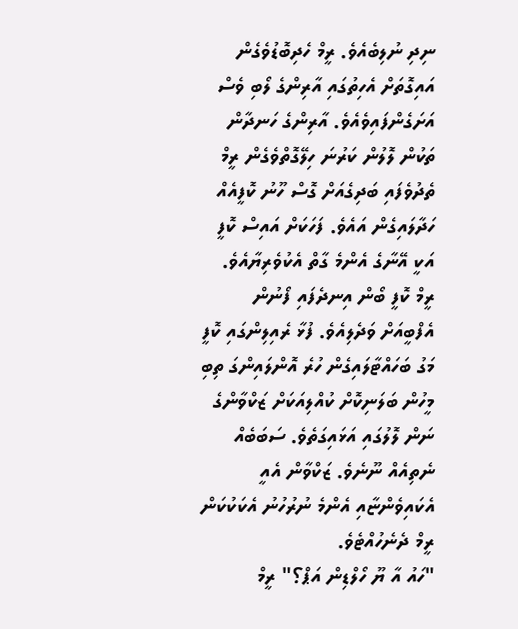ނިދި ނުލިބެއެވެ. ރީމް ހެދިބޮޑުވެގެން އައިގޮތަށް އެހިތުގައި އާރިންގެ ލޯބި ވެސް އަށަގެންފައިވެއެވެ. އާރިންގެ ހަނދާން ތަކުން ލޮލުން ކަރުނަ ހިލޭގޮތްވެގެން ރީމް ތެދުވެފައި ބަދިގެއަށް ގޮސް ހޫނު ކޮފީއެއް ހަދާލައިގެން އައެވެ. ފަހަކަށް އައިސް ކޮފީ އަކީ އޭނާގެ އެންމެ ގާތް އެކުވެރިޔާއެވެ. ރީމް ކޮފީ ބޯން އިނދެފައި ފޯނުން އެފްބީއަށް ވަދެލިއެވެ. ފުޅާ ރެއިލިންގައި ކޮފީ މަގު ބަހައްޓާލައިގެން ހުރެ އޮންލައިންގަ ތިބި މީހުން ބަލަނިކޮށް ކުއްލިއަކަށް ޒަކްވާންގެ ނަން ލޮލުގައި އަޅައިގަތެވެ. ސަބަބެއް ނެތިއެއް ނޫނެވެ. ޒަކްވާން އެއީ އެކައިވެންޏާއި އެންމެ ނުރުހުނު އެކަކުކަން ރީމް ދެނެހުއްޓެވެ.
"ހައު އާ ޔޫ ހޯލްޑިން އަޕް؟" ރީމް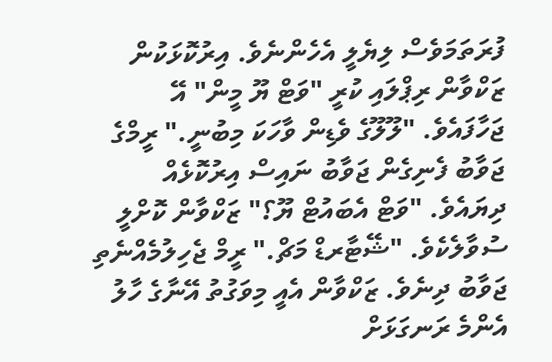ފުރަތަމަވެސް ލިޔެލީ އެހެންނެވެ. އިރުކޮޅަކުން ޒަކްވާން ރިޕްލައި ކުރީ "ވަޓް ޔޫ މީން" އޭ ޖަހާފައެވެ. "ލޫލޫގެ ވެޑިން ވާހަކަ މިބުނީ." ރީމްގެ ޖަވާބު ފެނިގެން ޖަވާބު ނައިސް އިރުކޮޅެއް ދިޔައެވެ. "ވަޓް އެބައުޓް ޔޫ؟" ޒަކްވާން ކޮށްލީ ސުވާލެކެވެ. "ޝޭޓާރޑް މަޗް." ރީމް ޖެހިލުމެއްނެތި ޖަވާބު ދިނެވެ. ޒަކްވާން އެއީ މިވަގުތު އޭނާގެ ހާލު އެންމެ ރަނގަޅަށް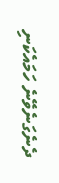ދެނެގަނެވޭނެ ހަމައެކަނި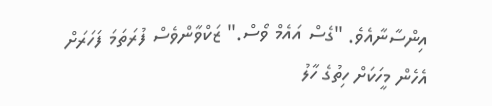އިންސާނާއެވެ. "ގެސް އައެމް ވޯސް." ޒަކްވާންވެސް ފުރަތަމަ ފަހަރަށް އެހެން މީހަކަށް ހިތުގެ ހާލު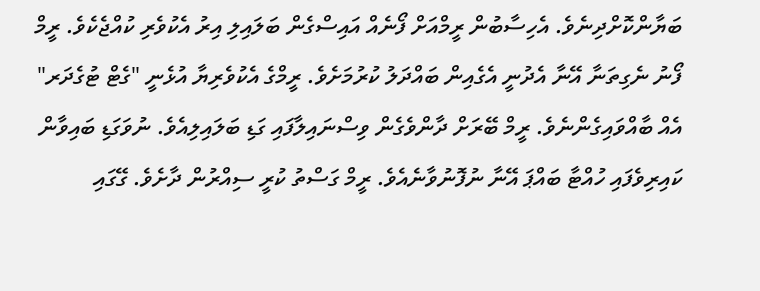ބަޔާންކޮށްދިނެވެ. އެހިސާބުން ރީމްއަށް ފޯނެއް އައިސްގެން ބަލައިލި އިރު އެކުވެރި ކުއްޖެކެވެ. ރީމް ފޯނު ނެގިތަނާ އޭނާ އެދުނީ އެގެއިން ބައްދަލު ކުރުމަށެވެ. ރީމްގެ އެކުވެރިޔާ އުޅެނީ "ގެޓް ޓުގެދަރ" އެއް ބާއްވައިގެންނެވެ. ރީމް ބޭރަށް ދާންވެގެން ވިސްނައިލާފައި ގަޑި ބަލައިލިއެވެ. ނުވަގަޑި ބައިވާން ކައިރިވެފައި ހުއްޓާ ބައްޕަ އޭނާ ނުފޮނުވާނެއެވެ. ރީމް ގަސްތު ކުރީ ސިއްރުން ދާށެވެ. ގޭގައި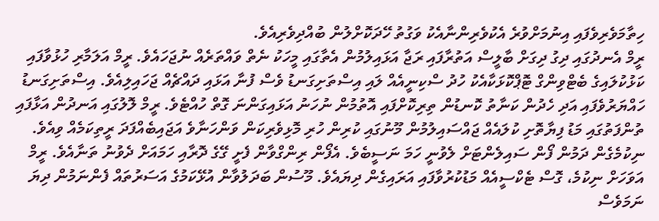ހިތާމަވެރިވެފައި އިނުމަށްވުރެ އެކުވެރިންނާއެކު ވަގުތު ހޭދަކޮށްލުން ބުއްދިވެރިއެވެ.
ރީމް އެނދުގައި ދިގު ދިގަށް ބާލީސް އަތުރާފައި ރަޖާ އަޅައިލުމުން އެތާގައި މީހަކު ނެތް ވައްތަރެއް ނުޖަހައެވެ. ރީމް އަލަމާރި ހުޅުވާފައި ކަޅުކުލައިގެ ބެޓްވިންގް ޓޮޕްކޮޅަކާއެކު ހުދު ސްކިނީއެއް ލައި އިސްތަށިގަނޑު ވެސް ފުނާ އަޅައި ދައްޗެއް ޖަހައިލިއެވެ. އިސްތަށިގަނޑު ހައްޔަރުވެފައި އަދި ހެދުން ކަނާތު ކޮނޑުން ތިރިކޮށްފައި އޮތުމުން ނުހަނު އަޅައިގަންނަ ގޮތް ހުއްޓެވެ. ރީމް ލޮލުގައި އަނދުން އަޅާފައި ތުންފަތުގައި މަޑު ފިޔާތޮށި ކުލައެއް ޖައްސައިލުމުން މޫނުގައި ކުރިން ހުރި މޮޅިވެރިކަން ވަންހަނާވެ އަޖައިބެއްފަދަ ރީތިކަމެއް ވިއެވެ. ނިކުމެގެން ދަމުން ފޯން ސައިލެންޓަށް ލެވުނީ ހަމަ ނަސީބެވެ. އެފޯން ރިންގްވާން ފެށީ ގޭގެ ދޮރާއި ހަމައަށް ދެވުނު ތަނާއެވެ. ރީމް އަވަހަށް ނިކުމެ، ގޮސް ޓެކްސީއެއް މަޑުކުރުވާފައި އަރައިގެން ދިޔައެވެ. މޫސުން ބަދަލުވާން އުޅޭކަމުގެ އަސަރުތައް ފެންނަމުން ދިޔަ ނަމަވެސް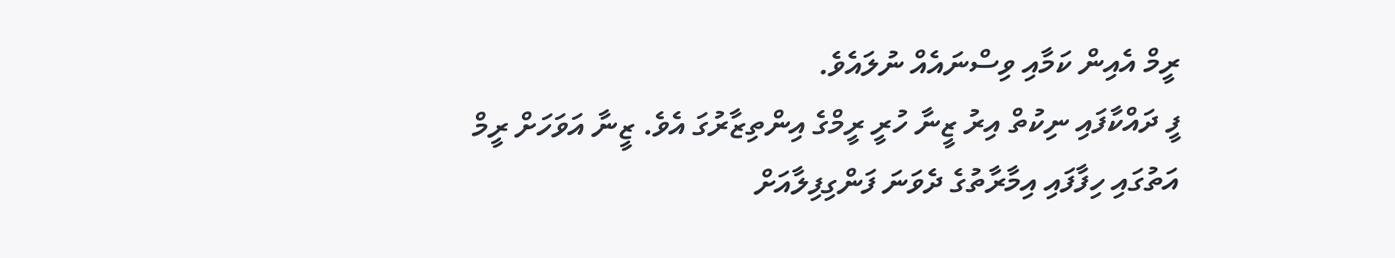ރީމް އެއިން ކަމާއި ވިސްނައެއް ނުލައެވެ.
ފީ ދައްކާފައި ނިކުތް އިރު ޒީނާ ހުރީ ރީމްގެ އިންތިޒާރުގަ އެވެ. ޒީނާ އަވަހަށް ރީމް އަތުގައި ހިފާފައި އިމާރާތުގެ ދެވަނަ ފަންގިފިލާއަށް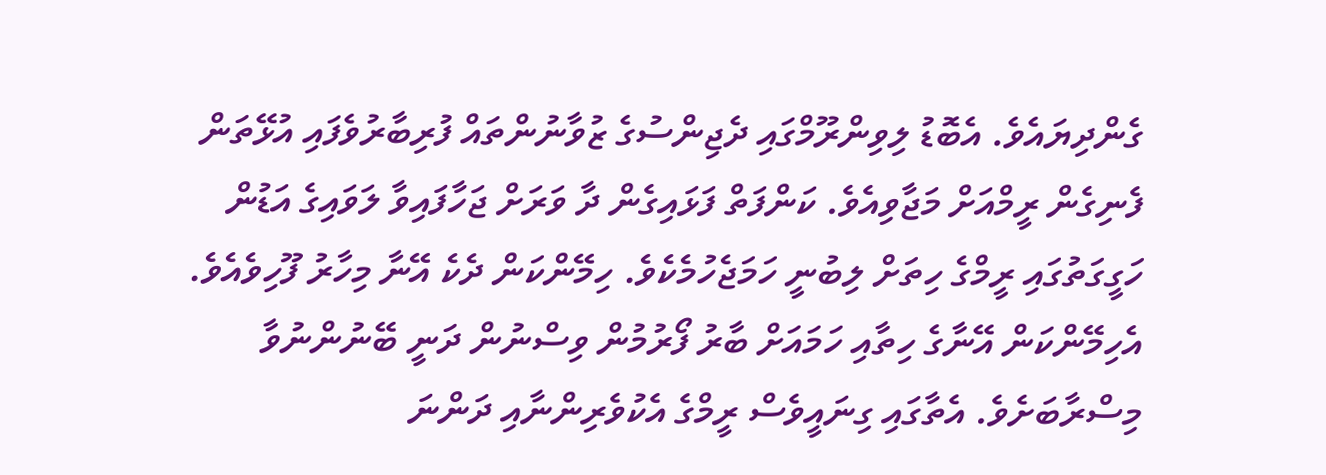ގެންދިޔައެވެ. އެބޮޑު ލިވިންރޫމްގައި ދެޖިންސުގެ ޒުވާނުންތައް ފުރިބާރުވެފައި އުޅޭތަން ފެނިގެން ރީމްއަށް މަޖާވިއެވެ. ކަންފަތް ފަޅައިގެން ދާ ވަރަށް ޖަހާފައިވާ ލަވައިގެ އަޑުން ހަގީގަތުގައި ރީމްގެ ހިތަށް ލިބުނީ ހަމަޖެހުމެކެވެ. ހިމޭންކަން ދެކެ އޭނާ މިހާރު ފޫހިވެއެވެ. އެހިމޭންކަން އޭނާގެ ހިތާއި ހަމައަށް ބާރު ފޯރުމުން ވިސްނުން ދަނީ ބޭނުންނުވާ މިސްރާބަށެވެ. އެތާގައި ގިނައީވެސް ރީމްގެ އެކުވެރިންނާއި ދަންނަ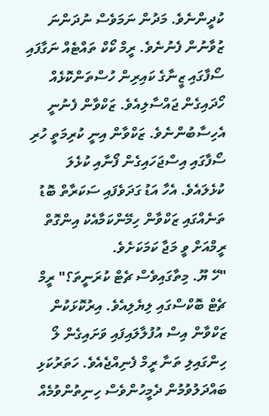ކުދީންނެވެ. މަދުން ނަމަވެސް ނުދަންނަ ޒުވާނުން ފެނުނެވެ. ރީމް ކޯކް ތައްޓެއް ނަގާފައި ސޯފާގައި ޒީނާގެ ކައިރިން ހުސްތަންކޮޅެއް ހޯދައިގެން ޖައްސާލިއެވެ. ޒަކްވާން ފެނުނީ އެހިސާބުންނެވެ. ޒަކްވާން އިނީ ކުރިމަތީ ހުރި ސޯފާގައި އިސްޖަހައިގެން ފޯނާއި ކުޅެލަ ކުޅެލައެވެ. އެހާ އަޑު ގަދަވެފައި ސަކަރާތް ބޮޑު ތަނެއްގައި ޒަކްވާން ހިމޭންކަމާއެކު އިންގޮތް ރީމްއަށް ވީ މަޖާ ކަމަކަށެވެ.
"ހޭ ޔޫ. މިތާގައިވެސް ޗެޓް ކުރަނީތަ؟" ރީމް ޗެޓް ބޮކްސްގައި ލިޔެލިއެވެ. އިރުކޮޅަކުން ޒަކްވާން އިސް އުފުލާލައިފައި ވަށައިގެން ލޯ ހިންގައިލި ތަނާ ރީމް ފެނިއްޖެއެވެ. ހަތަރުކަޅި ބައްދަލުވުމުން ދެމީހުންވެސް ހިނިތުންވުމެއް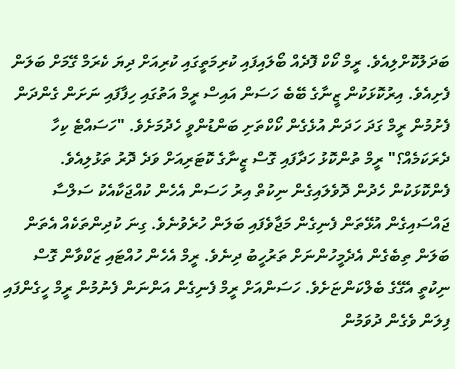ބަދަލުކޮށްލިއެވެ. ރީމް ކޯކް ފޮދެއް ބޯލައިފައި ކުރިމަތީގައި ކުރިއަށް ދިޔަ ކެރަމް ގޭމަށް ބަލަން ފެށިއެވެ. އިރުކޮޅަކުން ޒީނާގެ ބޭބެ ހަސަން އައިސް ރީމް އަތުގައި ހިފާފައި ނަށަން ގެންދަން ފެށުމުން ރީމް ގަދަ ހަދަން އުޅެގެން ކޯކްތަށި ބަންޑުންވީ ހެދުމަށެވެ. "ހަސައްޓެ ކިހާ ދެރަކަމެއް؟" ރީމް ތުންކޮޅު ހަދާފައި ގޮސް ޒީނާގެ ކޮޓަރިއަށް ވަދެ ދޮރު ތަޅުލިއެވެ. ފެންކޮޅަކުން ހެދުން ދޮވެލައިގެން ނިކުތް އިރު ހަސަން އެހެން ކުއްޖަކާއެކު ސަލްސާ ޖައްސައިގެން އުޅޭތަން ފެނިގެން މަޖާވެފައި ބަލަން ހުރެވުނެވެ. ގިނަ ކުދިންތަކެއް އެތަން ބަލަން ތިބެގެން އެދެމީހުންނަށް ތަރުހީބު ދިނެވެ. ރީމް އެހެން ހުއްޓައި ޒަކްވާން ގޮސް ނިކުތީ އެގޭގެ ބެލްކަންޏަށެވެ. ހަސަންއަށް ރީމް ފެނިގެން އަންނަން ފެނުމުން ރީމް ހީގެންފައި ފިލަން ވެގެން ދުވަމުން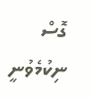ގޮސް ނިކުމެވުނީ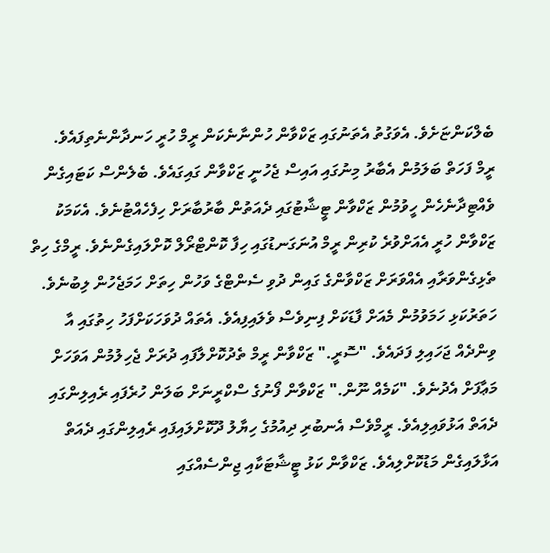ބެލްކަންޏަށެވެ. އެވަގުތު އެތަނުގައި ޒަކްވާން ހުންނާނެކަން ރީމް ހުރީ ހަނދާންނެތިފައެވެ.
ރީމް ފަހަތް ބަލަމުން އެބާރު މިނުގައި އައިސް ޖެހުނީ ޒަކްވާން ގައިގައެވެ. ބެލެންސް ކަޓައިގެން ވެއްޓިދާނެހެން ހީވުމުން ޒަކްވާން ޓީޝާޓުގައި ދެއަތުން ބާރުބާރަށް ހިފެހެއްޓުނެވެ. އެކަމަކު ޒަކްވާން ހުރީ އެއަށްވުރެ ކުރިން ރީމް އުނަގަނޑުގައި ހިފާ ކޮންޓްރޯލް ކޮށްލައިގެންނެވެ. ރީމްގެ ހިތް ތެޅިގެންވަރާއި އެއްވަރަށް ޒަކްވާންގެ ގައިން ދުވި ސެންޓްގެ ވަހުން ހިތަށް ހަމަޖެހުން ލިބުނެވެ. ހަތަރުކަޅި ހަމަވުމުން މެއަށް ފާޑަކަށް ފިނިވެސް ވެލައިފިއެވެ. އެތައް ދުވަހަކަށްފަހު ހިތުގައި އާ ވިންދެއް ޖަހައިލި ފަދައެވެ. "ސޮރީ." ޒަކްވާން ރީމް ތެދުކޮށްލާފައި ދުރަށް ޖެހިލުމުން އަވަހަށް މަޢާފަށް އެދުނެވެ. "ކަމެއް ނޫން." ޒަކްވާން ފޯނުގެ ސްކްރީނަށް ބަލަން ހުރެފައި ރެއިލިންގައި ދެއަތް އަޅުވައިލިއެވެ. ރީމްވެސް އެނބުރި ދިއުމުގެ ހިޔާލު ދޫކޮށްލައިފައި ރެއިލިންގައި ދެއަތް އަޅާލައިގެން މަޑުކޮށްލިއެވެ. ޒަކްވާން ކަޅު ޓީޝާޓަކާއި ޖިންސެއްގައި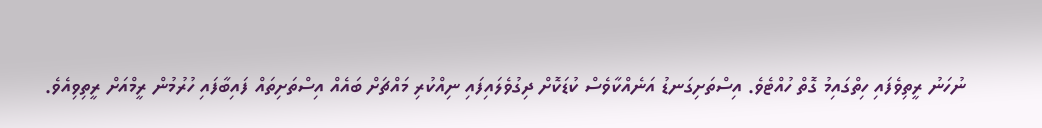ނުހަނު ރީތިވެފައި ހިތްގައިމު ގޮތް ހުއްޓެވެ. އިސްތަށިގަނޑު އަނެއްކާވެސް ކުޑަކޮށް ދިގުވެލައިފައި ނިއްކުރި މައްޗަށް ބައެއް އިސްތަށިތައް ފައިބާފައި ހުރުމުން ރީމްއަށް ރީތިވިއެވެ.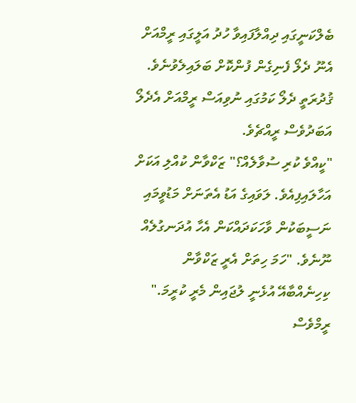ބެލްކަނީގައި ދިއްލާފައިވާ ހުދު އަލީގައި ރީމްއަށް އެނޫ ދެލޯ ފެނިގެން ފުންކޮށް ބަލައިލެވުނެވެ. ޤުދުރަތީ ދެލޯ ކަމުގައި ނުވިއަސް ރީމްއަށް އެދެލޯ އަބަދުވެސް ރީއްޗެވެ.
"ކީއްވެ ކުރި ސުވާލެއް؟" ޒަކްވާން ކުއްލި އަކަށް އަހާލައިފިއެވެ. ލަވައިގެ އަޑު އެތަނަށް މަޑުވީމައި ނަސީބަކުން ވާހަކަދައްކަން އެހާ އުދަނގުލެއް ނޫނެވެ. "ހަމަ ހިތަށް އެރީ ޒަކްވާން ކިހިނެއްބާއޭ އުޅެނީ ލުޖައިން މެރީ ކުރީމަ." ރީމްވެސް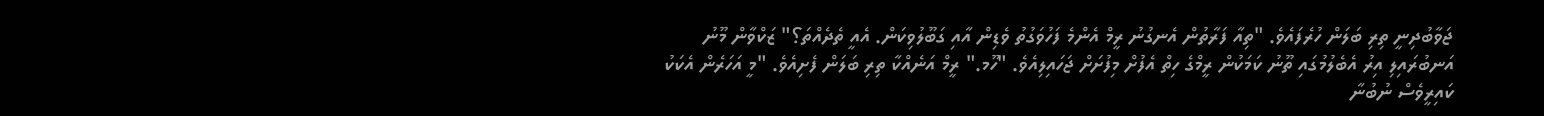ޖަވާބުދިނީ ތިރި ބަލަން ހުރެފައެވެ. "ތިއާ ފަރާތުން އެނގުނު ރީމް އެންމެ ފަހުވަގުތު ވެޑިން އާއި ގަބޫލުވިކަން. އެއީ ތެދެއްތަ؟" ޒަކްވާން މޫނު އަނބުރައިލި އިރު އެބެލުމުގައި ތޫނު ކަމަކުން ރީމްގެ ހިތް އެފުށް މިފުށަށް ޖަހައިލިއެވެ. "ހޫމ." ރީމް އަނެއްކާ ތިރި ބަލަން ފެށިއެވެ. "މީ އަހަރެން އެކަކު ކައިރީވެސް ނުބުނާ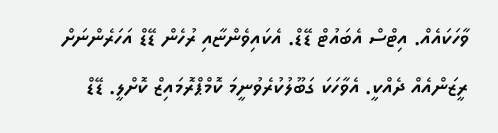ވާހަކައެއް. އިޓްސް އެބައުޓް ޑޭޑް. އެކައިވެންޏާއި ރުހެން ޑޭޑް އަހަރެންނަށް ރީޒަންއެއް ދެއްކީ. އެވާހަކަ ގަބޫލުކުރެވުނީމަ ކޮމްޕްރޮމައިޒް ކޮށްލީ. ޑޭޑް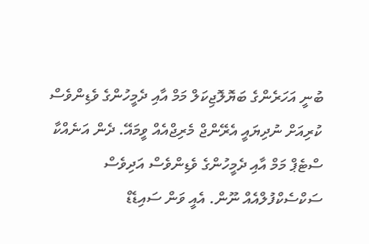ބުނީ އަހަރެންގެ ބަޔޮލޮޖިކަލް މަމް އާއި ދެމީހުންގެ ވެޑިންވެސް ކުރިއަށް ނުދިޔައީ އެރޭންޖް މެރިޖްއެއް ވީމައޭ. ދެން އަނެއްކާ ސްޓެޕް މަމް އާއި ދެމީހުންގެ ވެޑިންވެސް އަދިވެސް ސަކްސެކްފުލްއެއް ނޫން. އެއީ ވަން ސައިޑެޑް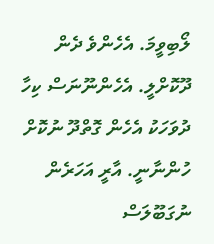ލޯބިވީމަ. އެހެންވެ ދެން ދޫކޮށްލީ. އެހެންނޫނަސް ކިހާ ދުވަހަކު އެހެން ގޮތްދޫ ނުކޮށް ހުންނާނީ. އާރީ އަހަރެން ނުގަބޫލަސް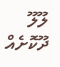ލޫލޫ ދޫކޮށެއް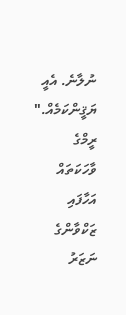ނުލާނެ. އެއީ ޔަޤީންކަމެއް." ރީމްގެ ވާހަކަތައް އަހާފައި ޒަކްވާންގެ ނަޒަރު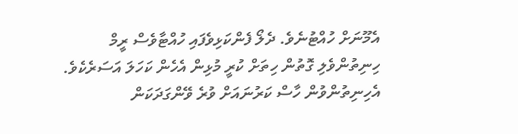އެމޫނަށް ހުއްޓުނެވެ. ދެލޯ ފެންކަޅިވެފައި ހުއްޓާވެސް ރީމް ހިނިތުންވެލި ގޮތުން ހިތަށް ކުރީ މުޅިން އެހެން ކަހަލަ އަސަރެކެވެ. އެހިނިތުންވުން ހާސް ކަރުނައަށް ވުރެ ވޭންގަދަކަން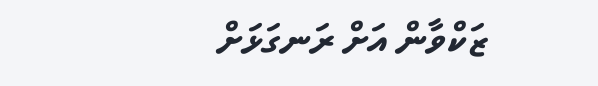ޒަކްވާން އަށް ރަނގަޅަށް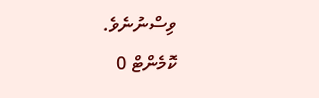ވިސްނުނެވެ.
ކޮމެންޓް 0